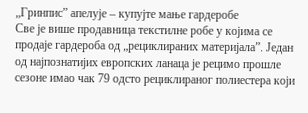„Гринпис” апелује – купујте мање гардеробе
Све је више продавница текстилне робе у којима се продаје гардероба од „рециклираних материјала”. Један од најпознатијих европских ланаца је рецимо прошле сезоне имао чак 79 одсто рециклираног полиестера који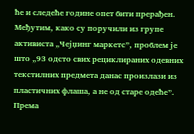ће и следеће године опет бити прерађен. Међутим, како су поручили из групе активиста „Чејџинг маркетс”, проблем је што „93 одсто свих рециклираних одевних текстилних предмета данас произлази из пластичних флаша, а не од старе одеће”.
Према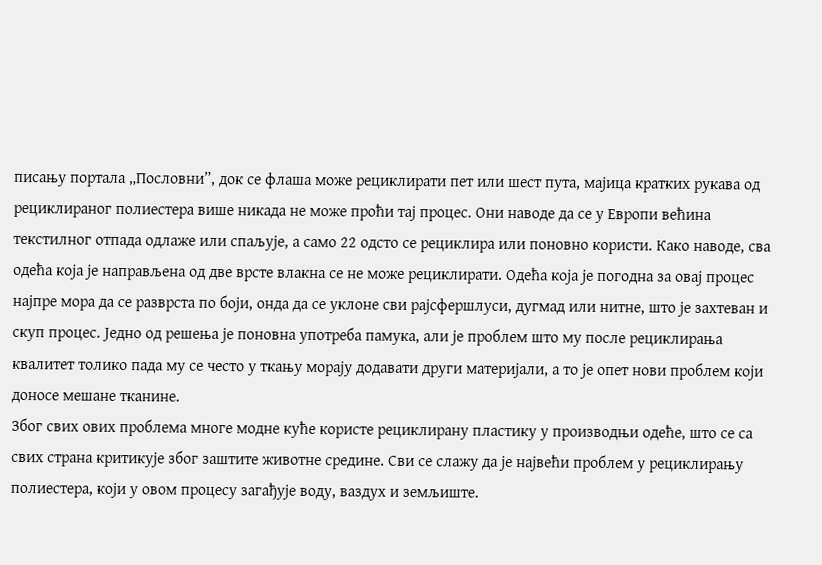писању портала „Пословни”, док се флаша може рециклирати пет или шест пута, мајица кратких рукава од рециклираног полиестера више никада не може проћи тај процес. Они наводе да се у Европи већина текстилног отпада одлаже или спаљује, а само 22 одсто се рециклира или поновно користи. Како наводе, сва одећа која је направљена од две врсте влакна се не може рециклирати. Одећа која је погодна за овај процес најпре мора да се разврста по боји, онда да се уклоне сви рајсфершлуси, дугмад или нитне, што је захтеван и скуп процес. Једно од решења је поновна употреба памука, али је проблем што му после рециклирања квалитет толико пада му се често у ткању морају додавати други материјали, а то је опет нови проблем који доносе мешане тканине.
Због свих ових проблема многе модне куће користе рециклирану пластику у производњи одеће, што се са свих страна критикује због заштите животне средине. Сви се слажу да је највећи проблем у рециклирању полиестера, који у овом процесу загађује воду, ваздух и земљиште.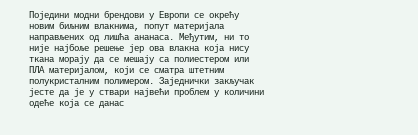Поједини модни брендови у Европи се окрећу новим биљним влакнима, попут материјала направљених од лишћа ананаса. Међутим, ни то није најбоље решење јер ова влакна која нису ткана морају да се мешају са полиестером или ПЛА материјалом, који се сматра штетним полукристалним полимером. Заједнички закључак јесте да је у ствари највећи проблем у количини одеће која се данас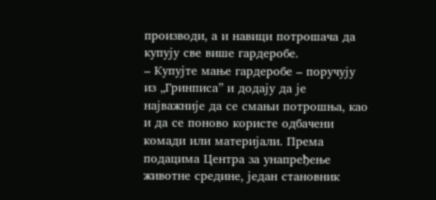производи, а и навици потрошача да купују све више гардеробе.
– Купујте мање гардеробе – поручују из „Гринписа” и додају да је најважније да се смањи потрошња, као и да се поново користе одбачени комади или материјали. Према подацима Центра за унапређење животне средине, један становник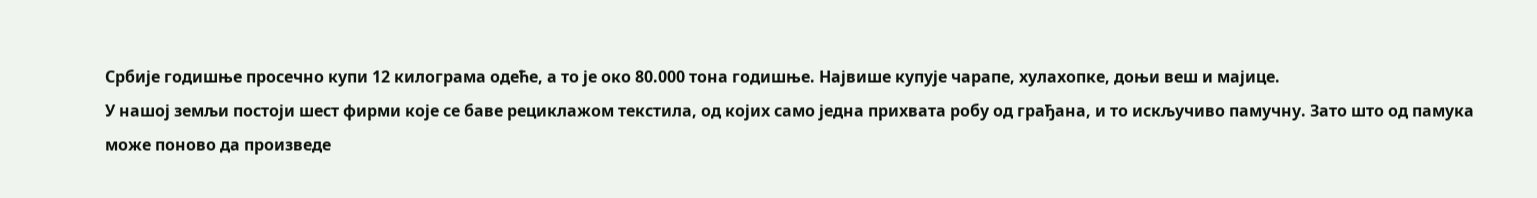Србије годишње просечно купи 12 килограма одеће, а то је око 80.000 тона годишње. Највише купује чарапе, хулахопке, доњи веш и мајице.
У нашој земљи постоји шест фирми које се баве рециклажом текстила, од којих само једна прихвата робу од грађана, и то искључиво памучну. Зато што од памука може поново да произведе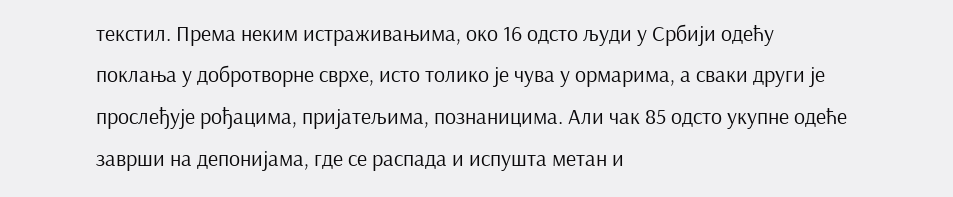текстил. Према неким истраживањима, око 16 одсто људи у Србији одећу поклања у добротворне сврхе, исто толико је чува у ормарима, а сваки други је прослеђује рођацима, пријатељима, познаницима. Али чак 85 одсто укупне одеће заврши на депонијама, где се распада и испушта метан и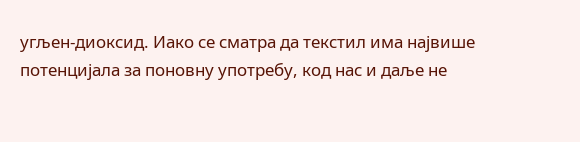угљен-диоксид. Иако се сматра да текстил има највише потенцијала за поновну употребу, код нас и даље не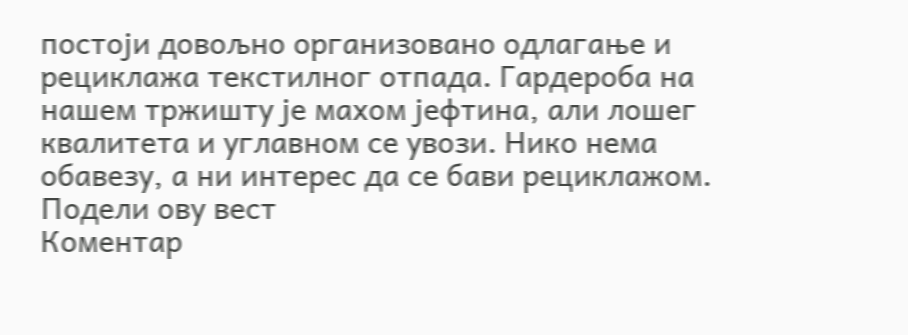постоји довољно организовано одлагање и рециклажа текстилног отпада. Гардероба на нашем тржишту је махом јефтина, али лошег квалитета и углавном се увози. Нико нема обавезу, а ни интерес да се бави рециклажом.
Подели ову вест
Комeнтар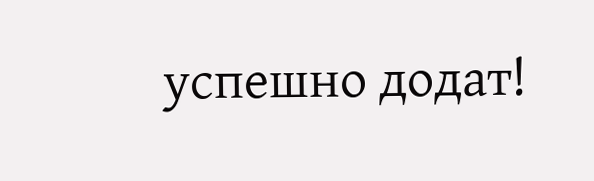успeшно додат!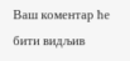Ваш комeнтар ћe бити видљив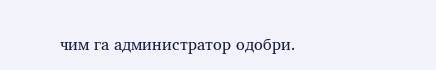чим га администратор одобри.